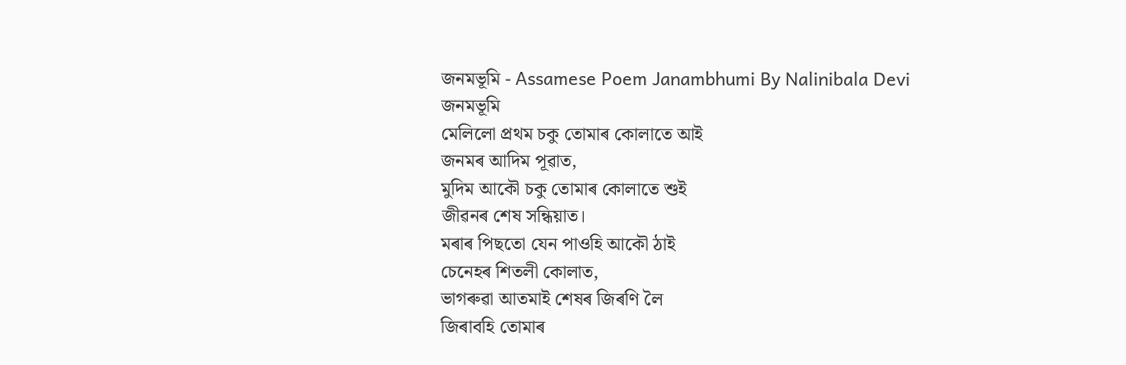জনমভূমি - Assamese Poem Janambhumi By Nalinibala Devi
জনমভূমি
মেলিলো প্ৰথম চকু তোমাৰ কোলাতে আই
জনমৰ আদিম পূৱাত,
মুদিম আকৌ চকু তোমাৰ কোলাতে শুই
জীৱনৰ শেষ সন্ধিয়াত।
মৰাৰ পিছতো যেন পাওহি আকৌ ঠাই
চেনেহৰ শিতলী কোলাত,
ভাগৰুৱা আতমাই শেষৰ জিৰণি লৈ
জিৰাবহি তোমাৰ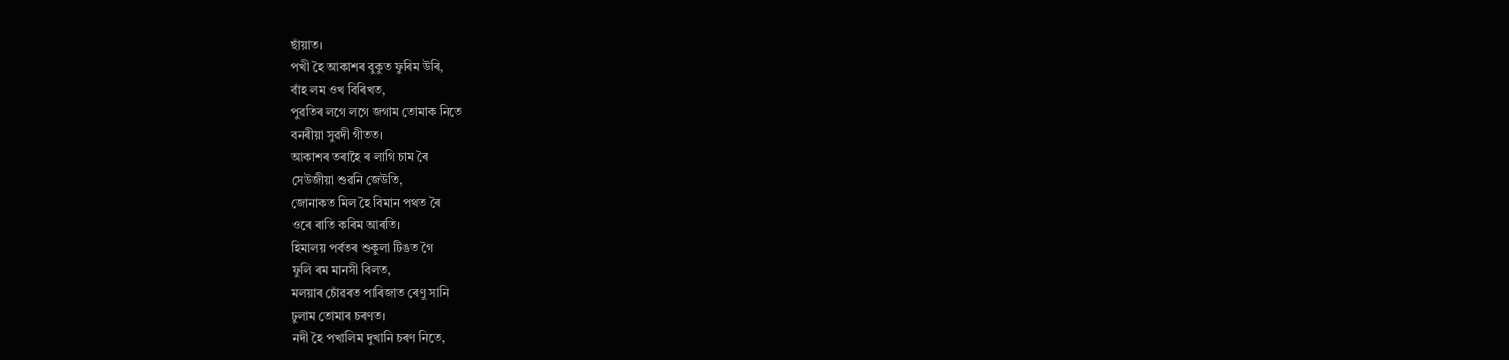ছাঁয়াত।
পখী হৈ আকাশৰ বুকুত ফুৰিম উৰি,
বাঁহ লম ওখ বিৰিখত,
পুৱতিৰ লগে লগে জগাম তোমাক নিতে
বনৰীয়া সুৱদী গীতত।
আকাশৰ তৰাহৈ ৰ লাগি চাম ৰৈ
সেউজীয়া শুৱনি জেউতি,
জোনাকত মিল হৈ বিমান পথত ৰৈ
ওৰে ৰাতি কৰিম আৰতি।
হিমালয় পৰ্বতৰ শুকুলা টিঙত গৈ
ফুলি ৰম মানসী বিলত,
মলয়াৰ চোঁৱৰত পাৰিজাত ৰেণু সানি
ঢুলাম তোমাৰ চৰণত।
নদী হৈ পখালিম দুখানি চৰণ নিতে,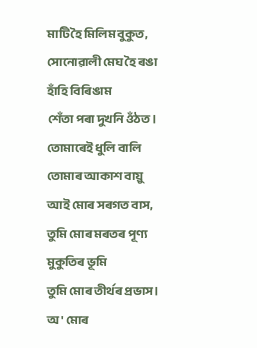মাটি হৈ মিলিম বুকুত,
সোনোৱালী মেঘ হৈ ৰঙা হাঁহি বিৰিঙাম
শেঁতা পৰা দুখনি ওঁঠত।
তোমাৰেই ধুলি বালি তোমাৰ আকাশ বায়ু
আই মোৰ সৰগত বাস,
তুমি মোৰ মৰতৰ পূণ্য মুকুতিৰ ভূমি
তুমি মোৰ তীৰ্থৰ প্ৰভাস।
অ' মোৰ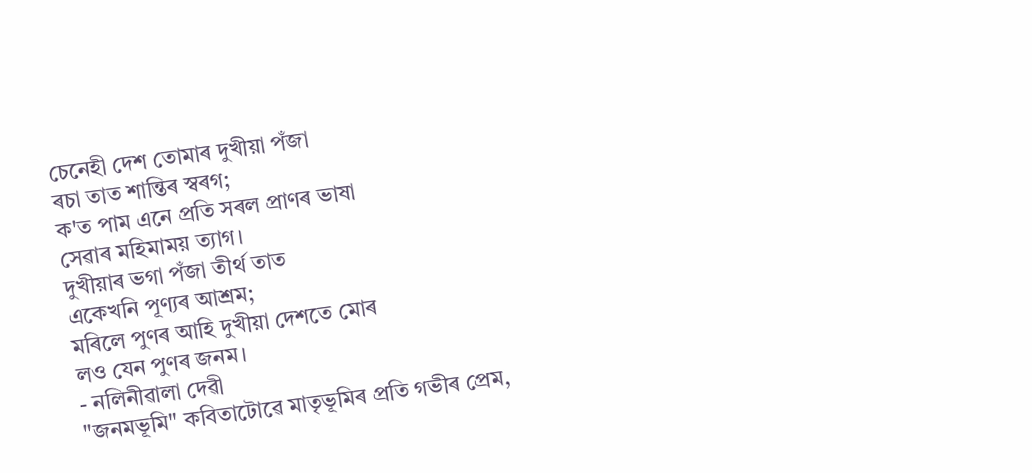চেনেহী দেশ তোমাৰ দুখীয়া পঁজা
ৰচা তাত শান্তিৰ স্বৰগ;
ক'ত পাম এনে প্ৰতি সৰল প্ৰাণৰ ভাষা
সেৱাৰ মহিমাময় ত্যাগ।
দুখীয়াৰ ভগা পঁজা তীৰ্থ তাত
একেখনি পূণ্যৰ আশ্ৰম;
মৰিলে পুণৰ আহি দুখীয়া দেশতে মোৰ
লও যেন পুণৰ জনম।
- নলিনীৱালা দেৱী
"জনমভূমি" কবিতাটোৱে মাতৃভূমিৰ প্ৰতি গভীৰ প্ৰেম,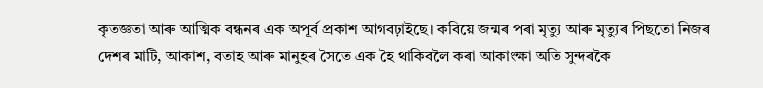কৃতজ্ঞতা আৰু আত্মিক বন্ধনৰ এক অপূৰ্ব প্ৰকাশ আগবঢ়াইছে। কবিয়ে জন্মৰ পৰা মৃত্যু আৰু মৃত্যুৰ পিছতো নিজৰ দেশৰ মাটি, আকাশ, বতাহ আৰু মানুহৰ সৈতে এক হৈ থাকিবলৈ কৰা আকাংক্ষা অতি সুন্দৰকৈ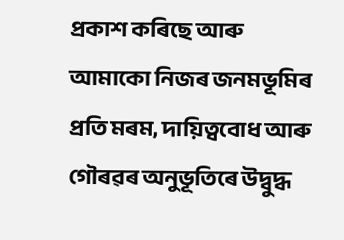প্ৰকাশ কৰিছে আৰু আমাকো নিজৰ জনমভূমিৰ প্ৰতি মৰম, দায়িত্ববোধ আৰু গৌৰৱৰ অনুভূতিৰে উদ্বুদ্ধ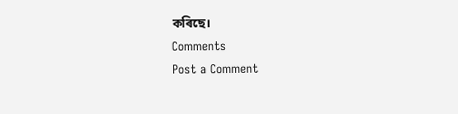কৰিছে।
Comments
Post a Comment